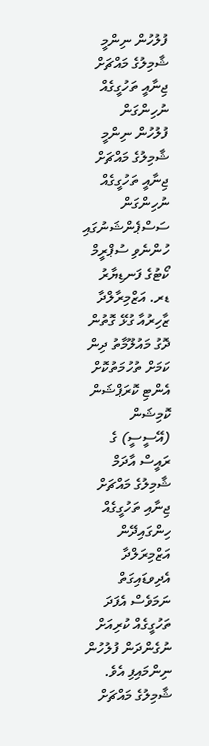ފުލުހުން ނިންމީ ޝާމިލުގެ މައްޗަށް ޖިނާއީ ތަހުގީގެއް ނުހިންގަން
ފުލުހުން ނިންމީ ޝާމިލުގެ މައްޗަށް ޖިނާއީ ތަހުގީގެއް ނުހިންގަން
ސަސްޕެންޝަނުގައި ހުންނެވި ސުޕްރީމް ކޯޓުގެ ފަނޑިޔާރު ޑރ. އަޒްމިރާލްދާ ޒާހިރުއާ ގުޅޭ ގޮތުން ދޮގު މައުލޫމާތު ދިން ކަމަށް ތުހުމަތުކޮށް އެންޓި ކޮރަޕްޝަން ކޮމިޝަން (އޭސީސީ) ގެ ރައީސް އާދަމް ޝާމިލުގެ މައްޗަށް ޖިނާއި ތަހުގީގެއް ހިންގައިދޭން އަޒްމިރަލްދާ އެދިވޑައިގަތް ނަމަވެސް އެފަދަ ތަހުގީގެއް ކުރިއަށް ނުގެންދަން ފުލުހުން ނިންމައިފި އެވެ.
ޝާމިލުގެ މައްޗަށް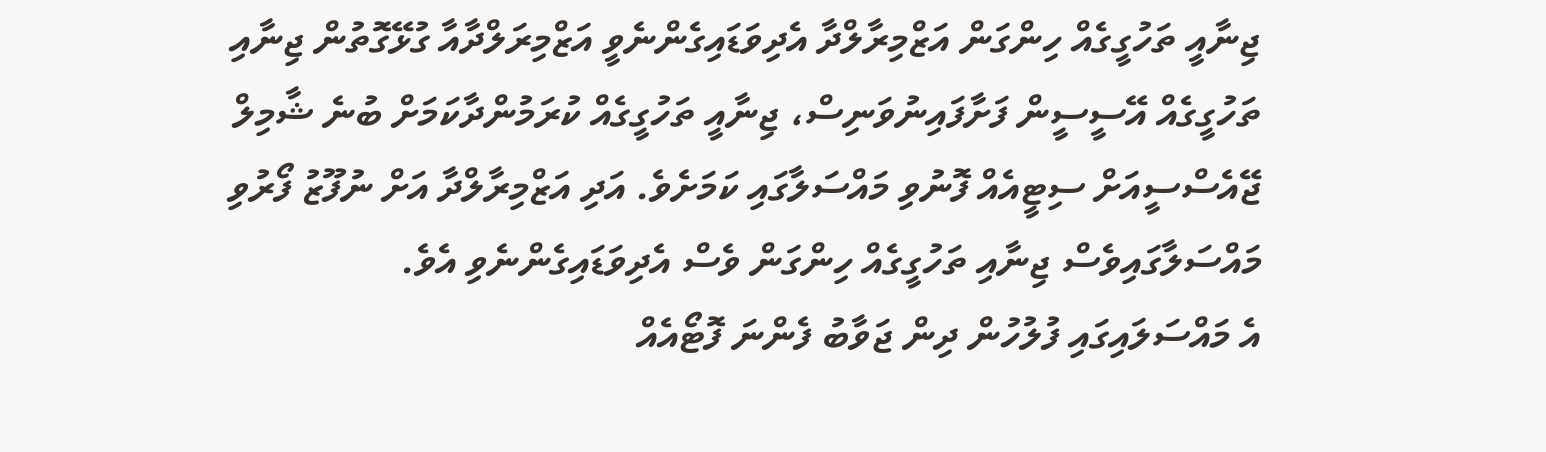ޖިނާއީ ތަހުގީގެއް ހިންގަން އަޒްމިރާލްދާ އެދިވަޑައިގެންނެވީ އަޒްމިރަލްދާއާ ގުޅޭގޮތުން ޖިނާއި ތަހުގީގެއް އޭސީސީން ފަށާފައިނުވަނިސް، ޖިނާއީ ތަހުގީގެއް ކުރަމުންދާކަމަށް ބުނެ ޝާމިލް ޖޭއެސްސީއަށް ސިޓީއެއް ފޮނުވި މައްސަލާގައި ކަމަށެވެ. އަދި އަޒްމިރާލްދާ އަށް ނުފޫޒު ފޯރުވި މައްސަލާގައިވެސް ޖިނާއި ތަހުގީގެއް ހިންގަން ވެސް އެދިވަޑައިގެންނެވި އެވެ.
އެ މައްސަލައިގައި ފުލުހުން ދިން ޖަވާބު ފެންނަ ފޮޓޯއެއް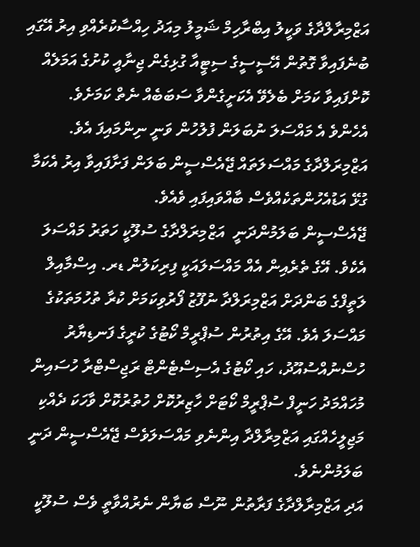އަޒްމިރާލްދާގެ ވަކީލު އިބްރާހިމް ޝަމީލު މިއަދު ހިއްސާކުރެއްވި އިރު އޭގައި ބުނެފައިވާ ގޮތުން އޭސީސީގެ ސިޓީއާ ގުޅިގެން ޖިނާއީ ކުށުގެ އަމަލެއް ކޮށްފައިވާ ކަމަށް ބެލެވޭ އެކަށީގެންވާ ސަބަބެއް ނެތް ކަމަށެވެ.
އެހެންވެ އެ މައްސަލަ ނުބަލަން ފުލުހުން ވަނީ ނިންމައިފަ އެވެ.
އަޒްމިރަލްދާގެ މައްސަލަތައް ޖޭއެސްސީން ބަލަން ފަށާފައިވާ އިރު އެކަމާ ގުޅޭ އަޑުއެހުންތަކެއްވެސް ބާއްވައިފައި ވެއެވެ.
ޖޭއެސްސީން ބަލަމުންދަނީ  އަޒްމިރަލްދާގެ ސުލޫކީ ހަތަރު މައްސަލަ އެކެވެ. އޭގެ ތެރެއިން އެއް މައްސަލައަކީ ފިރިކަލުން ޑރ. އިސްމާއިލް ލަތީފްގެ ބަންދަށް އަޒްމިރަލްދާ ނުފޫޒު ފޯރުވިކަމަށް ކުރާ ތުހުމަތަކުގެ މައްސަލަ އެވެ. އޭގެ އިތުރުން ސުޕްރީމް ކޯޓުގެ ކުރީގެ ފަނޑިޔާރު ހުސްނުއްސުއޫދު، ހައި ކޯޓުގެ އެސިސްޓެންޓް ރަޖިސްޓްރާ ހުސައިން މުހައްމަދު ހަނީފް ސުޕްރީމް ކޯޓަށް ހާޒިރުކޮށް ހުތުރުކޮށް ވާހަކަ ދެއްކި މަޖިލީހެއްގައި އަޒްމިރާލްދާ އިންނެވި މައްސަލަވެސް ޖޭއެސްސީން ދަނީ ބަލަމުންނެވެ.
އަދި އަޒްމިރާލްދާގެ ފަރާތުން ނޫސް ބަޔާން ނެރުއްވާތީ ވެސް ސުލޫކީ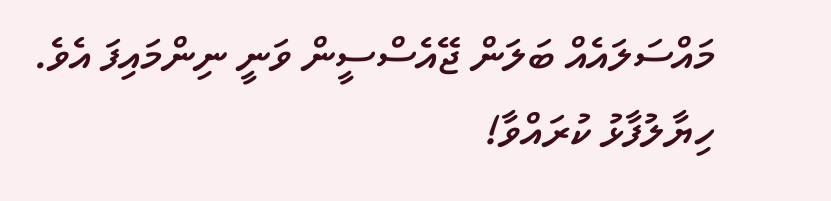މައްސަލައެއް ބަލަން ޖޭއެސްސީން ވަނީ ނިންމައިފަ އެވެ.
ހިޔާލުފާޅު ކުރައްވާ!